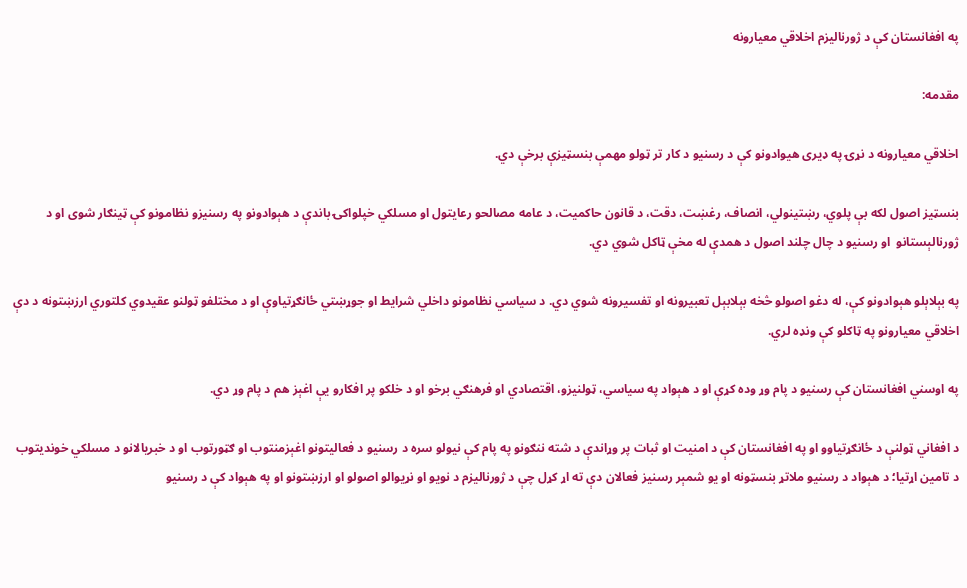په افغانستان کې د ژورنالیزم اخلاقي معیارونه

مقدمه:

اخلاقي معیارونه د نړۍ په ډیری هیوادونو کې د رسنیو د کار تر ټولو مهمې بنسټیزې برخې دي.

بنسټيز اصول لکه بې پلوي، رښتينولي، انصاف، رغښت، دقت، د قانون حاکميت، د عامه مصالحو رعايتول او مسلکي خپلواکۍ باندې د هېوادونو په رسنيزو نظامونو کې ټينګار شوی او د ژورنالېستانو  او رسنيو د چال چلند اصول د همدې له مخې ټاکل شوي دي.

په بېلاېلو هېوادونو کې، له دغو اصولو څخه بېلابېل تعبيرونه او تفسيرونه شوي دي. د سیاسي نظامونو داخلي شرایط او جوړښتي ځانګړتیاوې او د مختلفو ټولنو عقیدوي کلتوري ارزښتونه د دې اخلاقي معیارونو په ټاکلو کې ونډه لري.

په اوسني افغانستان کې رسنیو د پام وړ وده کړې او د هېواد په سیاسي، ټولنیزو، اقتصادي او فرهنګي برخو او د خلکو پر افکارو يې اغېز هم د پام وړ دي.

د افغاني ټولنې د ځانګړتیاوو او په افغانستان کې د امنیت او ثبات پر وړاندې د شته ننګونو په پام کې نیولو سره د رسنیو د فعالیتونو اغېزمنتوب او ګټورتوب او د خبریالانو د مسلکي خونديتوب د تامین اړتیا؛ د هېواد د رسنیو ملاتړ بنسټونه او يو شمېر رسنيز فعالان دې ته اړ کړل چې د ژورنالیزم د نویو او نړيوالو اصولو او ارزښتونو او په هېواد کې د رسنیو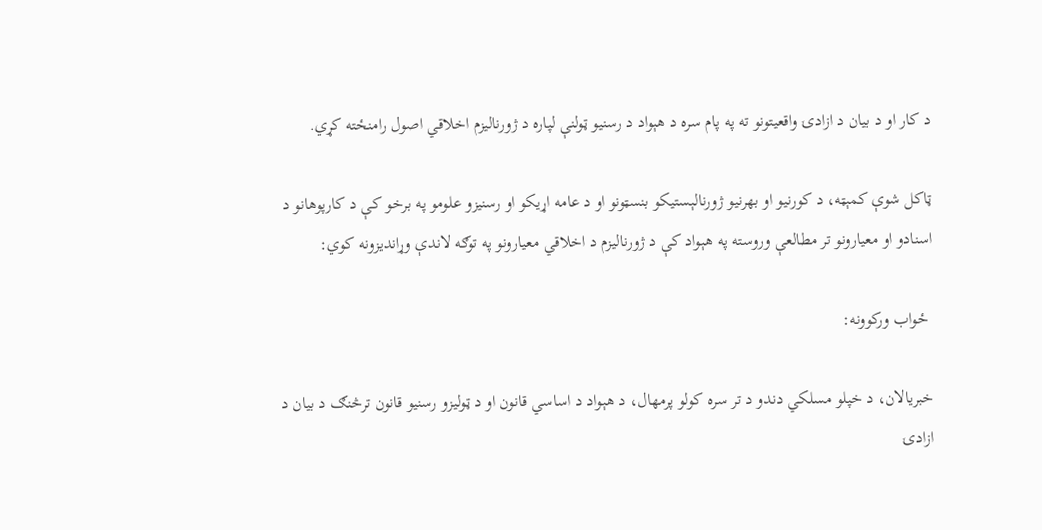د کار او د بیان د ازادۍ واقعيتونو ته په پام سره د هېواد د رسنیو ټولنې لپاره د ژورنالیزم اخلاقي اصول رامنځته کړي.

ټاکل شوې کمېټه، د کورنیو او بهرنیو ژورنالېستيکو بنسټونو او د عامه اړيکو او رسنیزو علومو په برخو کې د کارپوهانو د اسنادو او معیارونو تر مطالعې وروسته په هېواد کې د ژورنالیزم د اخلاقي معیارونو په توګه لاندې وړاندیزونه کوي:

 ځواب ورکوونه:

خبريالان، د خپلو مسلکي دندو د تر سره کولو پرمهال، د هېواد د اساسي قانون او د ټوليزو رسنيو قانون ترڅنګ د بيان د ازادۍ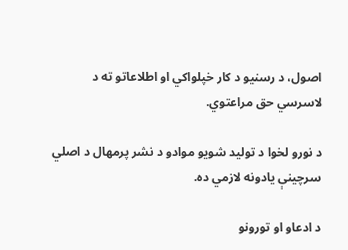اصول، د رسنيو د کار خپلواکي او اطلاعاتو ته د لاسرسي حق مراعتوي.

د نورو لخوا د توليد شويو موادو د نشر پرمهال د اصلي سرچينې يادونه لازمي ده.

د ادعاو او تورونو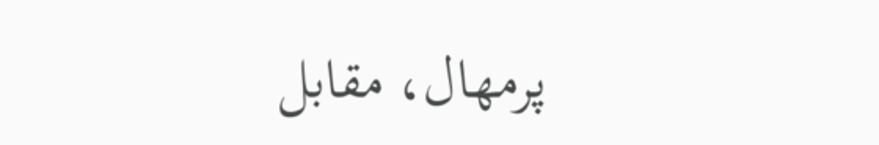پرمهال، مقابل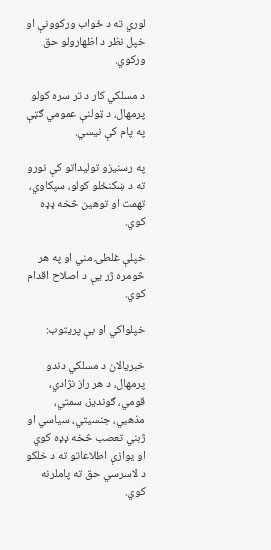لوري ته د ځواب ورکوونې او خپل نظر د اظهارولو حق ورکوي.

د مسلکي کار د تر سره کولو پرمهال، د ټولنې عمومي ګټې په پام کې نيسي.

په رسنيزو توليداتو کې نورو ته د ښکنځلو کولو، سپکاوي، تهمت او توهين څخه ډډه کوي.

خپلې غلطۍ مني او په هر څومره ژر يې د اصلاح اقدام کوي.

خپلواکي او بې پريتوب:

خبريالان د مسلکي دندو پرمهال، د هر راز نژادي، قومي، ګونديز، سمتي، مذهبي، جنسيتي، سياسي او ژبني تعصب څخه ډډه کوي او يوازې اطلاعاتو ته د خلکو د لاسرسي حق ته پاملرنه کوي.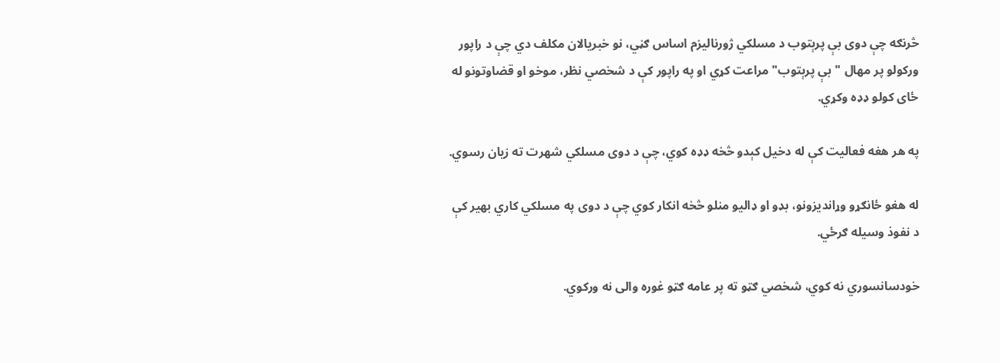څرنګه چې دوی بې پرېتوب د مسلکي ژورنالیزم اساس ګڼي، نو خبریالان مکلف دي چې د راپور ورکولو پر مهال "بې پرېتوب" مراعت کړي او په راپور کې د شخصي نظر، موخو او قضاوتونو له ځای کولو ډډه وکړي.

په هر هغه فعالیت کې له دخیل کېدو څخه ډډه کوي، چې د دوی مسلکي شهرت ته زیان رسوي.

له هغو ځانګړو وړاندیزونو، بډو او ډالیو منلو څخه انکار کوي چې د دوی په مسلکي کاري بهیر کې د نفوذ وسیله ګرځي.

خودسانسوري نه کوي، شخصي ګټو ته پر عامه ګټو غوره والی نه ورکوي.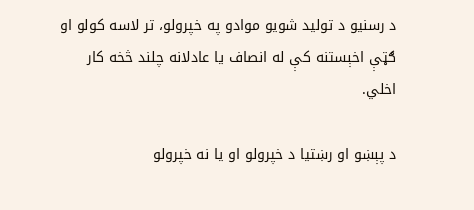د رسنیو د توليد شويو موادو په خپرولو، تر لاسه کولو او ګټې اخېستنه کې له انصاف يا عادلانه چلند څخه کار اخلي.

د پېښو او رښتيا د خپرولو او يا نه خپرولو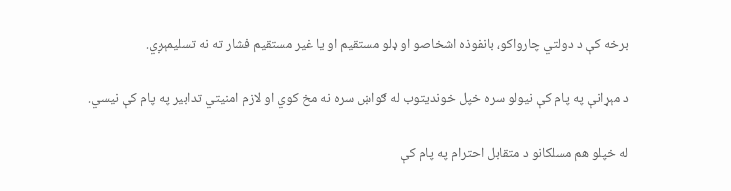برخه کې د دولتي چارواکو، بانفوذه اشخاصو او ډلو مستقيم او يا غير مستقيم فشار ته نه تسليمېږي.

د مېړانې په پام کې نيولو سره خپل خونديتوب له ګواښ سره نه مخ کوي او لازم امنيتي تدابير په پام کې نيسي.

له خپلو هم مسلکانو د متقابل احترام په پام کې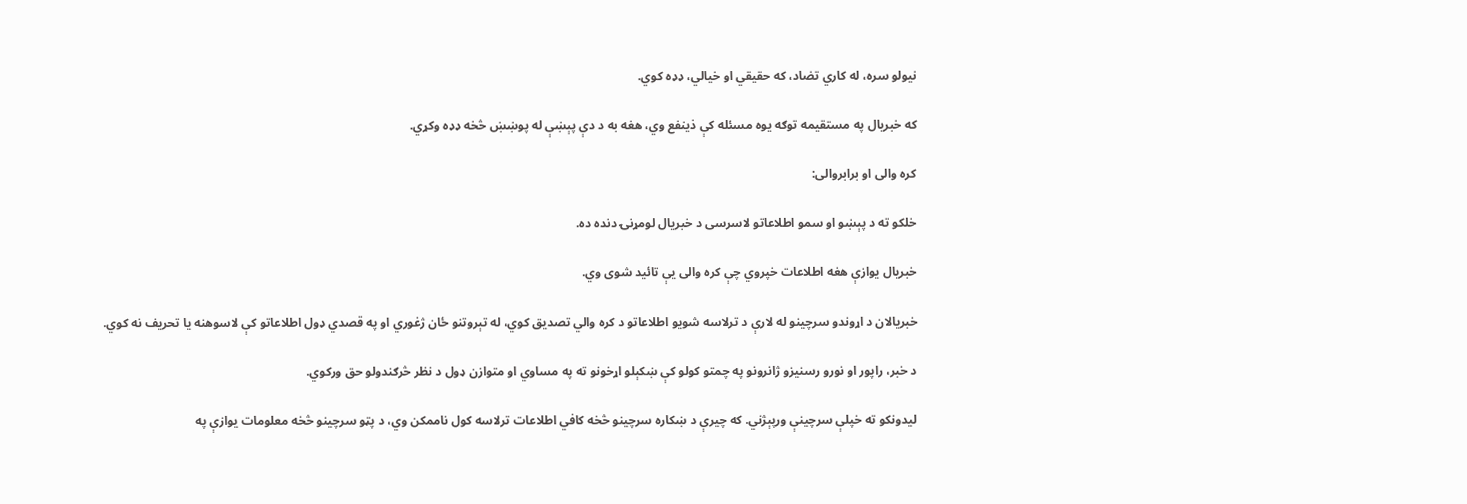نیولو سره، له کاري تضاد، که حقيقي او خیالي، ډډه کوي.

که خبريال په مستقيمه توګه يوه مسئله کې ذينفع وي، هغه به د دې پېښې له پوښښ څخه ډډه وکړي.

کره والی او برابروالی:

خلکو ته د پېښو او سمو اطلاعاتو لاسرسی د خبریال لومړنۍ دنده ده.

خبریال يوازې هغه اطلاعات خپروي چې کره والی يې تائيد شوی وي.

خبریالان د اړوندو سرچینو له لارې د ترلاسه شویو اطلاعاتو د کره والي تصدیق کوي، له تېروتنو ځان ژغوري او په قصدي ډول اطلاعاتو کې لاسوهنه یا تحریف نه کوي.

د خبر، راپور او نورو رسنیزو ژانرونو په چمتو کولو کې ښکېلو اړخونو ته په مساوي او متوازن ډول د نظر څرګندولو حق ورکوي.

لیدونکو ته خپلې سرچینې ورپېژني. که چیرې د ښکاره سرچینو څخه کافي اطلاعات ترلاسه کول ناممکن وي، د پټو سرچینو څخه معلومات یوازې په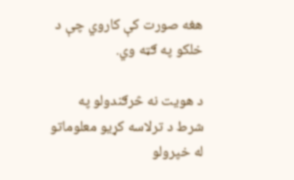هغه صورت کې کاروي چې د خلکو په ګټه وي.

د هويت نه څرګندولو په شرط د ترلاسه کړيو معلوماتو له خپرولو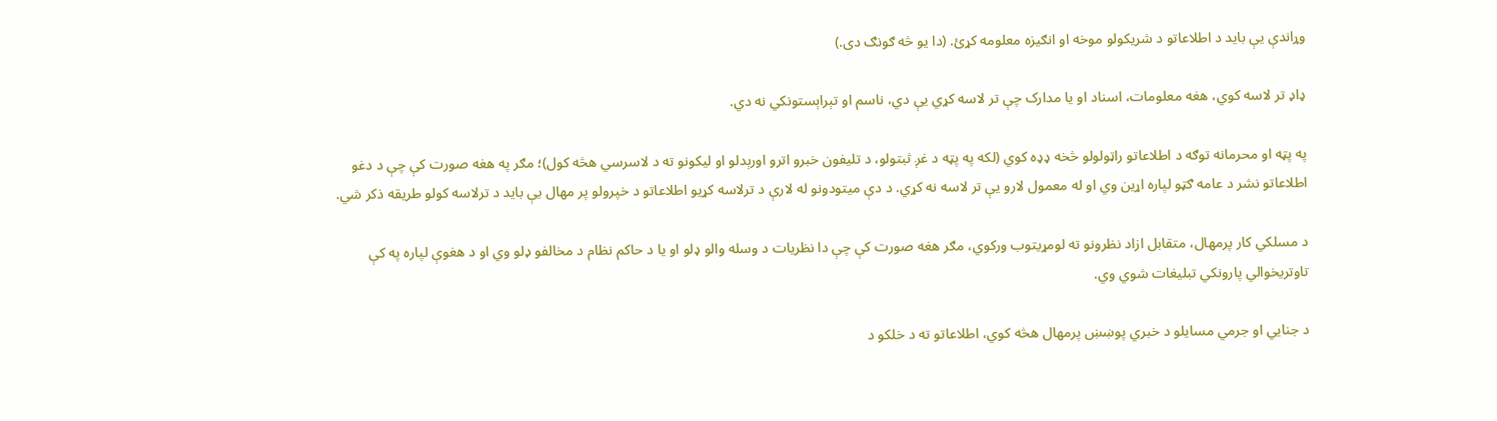وړاندې يې بايد د اطلاعاتو د شریکولو موخه او انګیزه معلومه کړئ. (دا يو څه ګونګ دی.)

ډاډ تر لاسه کوي، هغه معلومات، اسناد او يا مدارک چې تر لاسه کړي يې دي، ناسم او تېراېستونکي نه دي.

په پټه او محرمانه توګه د اطلاعاتو راټولولو څخه ډډه کوي (لکه په پټه د غږ ثبتولو، د تلیفون خبرو اترو اورېدلو او لیکونو ته د لاسرسي هڅه کول)؛ مګر په هغه صورت کې چې د دغو اطلاعاتو نشر د عامه ګټو لپاره اړين وي او له معمول لارو يې تر لاسه نه کړي. د دې میتودونو له لارې د ترلاسه کړيو اطلاعاتو د خپرولو پر مهال يې بايد د ترلاسه کولو طریقه ذکر شي.

د مسلکي کار پرمهال، متقابل ازاد نظرونو ته لومړيتوب ورکوي، مګر هغه صورت کې چې دا نظريات د وسله والو ډلو او يا د حاکم نظام د مخالفو ډلو وي او د هغوې لپاره په کې تاوتريخوالي پارونکي تبليغات شوي وي.

د جنايي او جرمي مسايلو د خبري پوښښ پرمهال هڅه کوي، اطلاعاتو ته د خلکو د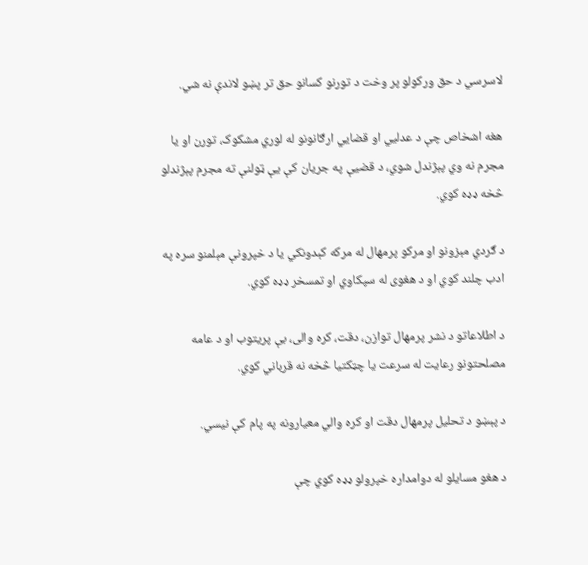لاسرسي د حق ورکولو پر وخت د تورنو کسانو حق تر پښو لاندې نه شي.

هغه اشخاص چې د عدليي او قضايي ارګانونو له لوري مشکوک، تورن او يا مجرم نه وي پېژندل شوي، د قضيې په جريان کې يې ټولنې ته مجرم پېژندلو څخه ډډه کوي.

د ګردي مېزونو او مرکو پرمهال له مرکه کېدونکي يا د خپرونې مېلمنو سره په ادب چلند کوي او د هغوی له سپکاوي او تمسخر ډډه کوي.

د اطلاعاتو د نشر پرمهال توازن، دقت، کره والی، بې پريتوب او د عامه مصلحتونو رعايت له سرعت يا چټکتيا څخه نه قرباني کوي.

د پېښو د تحليل پرمهال دقت او کره والي معيارونه په پام کې نيسي.

د هغو مسايلو له دوامداره خپرولو ډډه کوي چې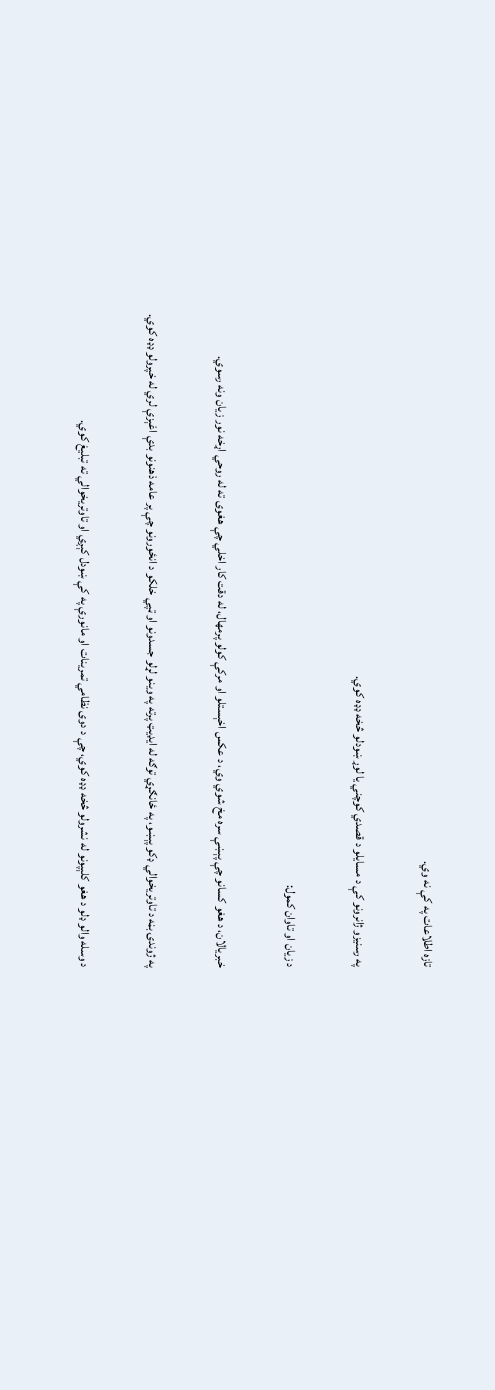تازه اطلاعات په کې نه وي.

په رسنيزو ژانرونو کې د مسايلو د قصدي کوچني يا لوړ ښودلو څخه ډډه کوي.

د زيان او تاوان کمول:

خبريالان، د هغو کسانو چې پېښې سره مخ شوي وي، د عکس اخېستلو او مرکې کولو پرمهال، له دقت کار اخلي چې هغوی ته له روحي اړخه نور زيان ونه رسوي.

په ژوندۍ بڼه د تاوتریخوالي ډکو پېښو، په ځانګړي توګه له ايډيټ پرته په وينو لړلو جسدونو او ټپي خلکو د انځورونو چې پر عامه ذهنونو بدې اغېزې لري له خپرولو ډډه کوي.

د وسله والو ډلو د هغو کلېپونو له نشرولو څخه ډډه کوي، چې د دوی نظامي تمرينات او مانورې په کې ښودل کېږي او تاوتريخوالي ته تبليغ کوي.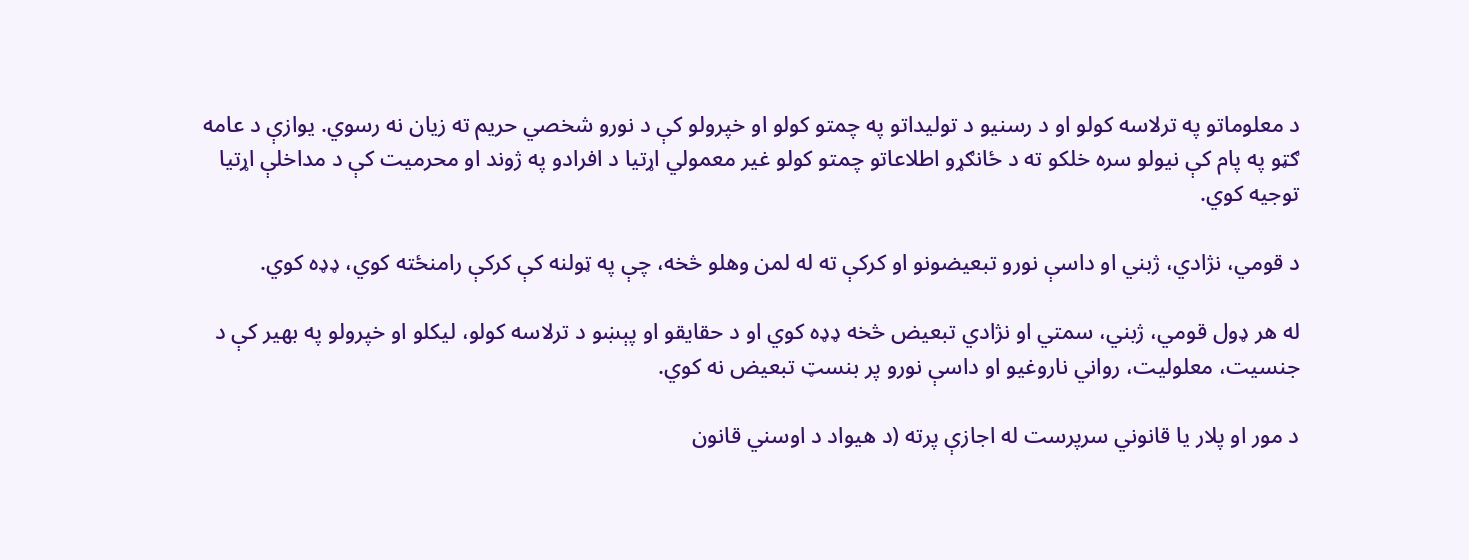د معلوماتو په ترلاسه کولو او د رسنیو د توليداتو په چمتو کولو او خپرولو کې د نورو شخصي حريم ته زیان نه رسوي. یوازې د عامه ګټو په پام کې نیولو سره خلکو ته د ځانګړو اطلاعاتو چمتو کولو غیر معمولي اړتیا د افرادو په ژوند او محرمیت کې د مداخلې اړتیا توجیه کوي.

د قومي، نژادي، ژبني او داسې نورو تبعیضونو او کرکې ته له لمن وهلو څخه، چې په ټولنه کې کرکې رامنځته کوي، ډډه کوي.

له هر ډول قومي، ژبني، سمتي او نژادي تبعیض څخه ډډه کوي او د حقایقو او پېښو د ترلاسه کولو، ليکلو او خپرولو په بهیر کې د جنسیت، معلولیت، رواني ناروغیو او داسې نورو پر بنسټ تبعیض نه کوي.

د مور او پلار یا قانوني سرپرست له اجازې پرته (د هیواد د اوسني قانون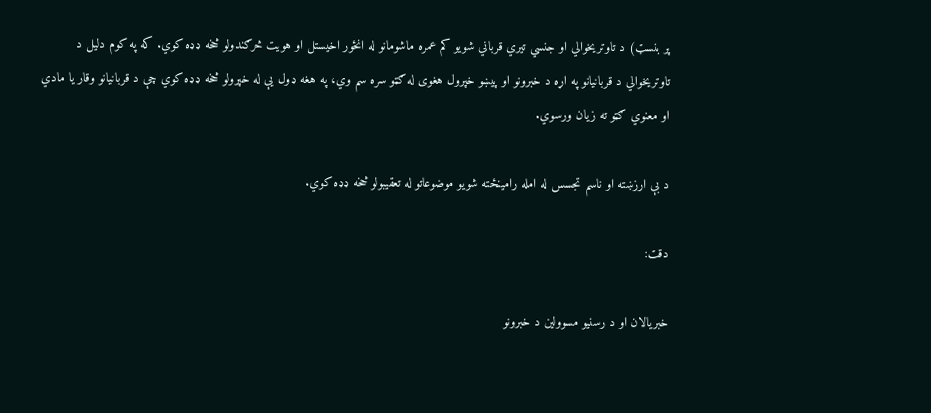پر بنسټ) د تاوتریخوالي او جنسي تیري قرباني شويو کم عمره ماشومانو له انځور اخیستل او هویت څرګندولو څخه ډډه کوي. که په کوم دلیل د تاوتریخوالي د قربانیانو په اړه د خبرونو او پیښو خپرول هغوی له ګټو سره سم وي، په هغه ډول يې له خپرولو څخه ډډه کوي چې د قربانیانو وقار یا مادي او معنوي ګټو ته زیان ورسوي.

د بې ارزښته او ناسم تجسس له امله رامینځته شويو موضوعاتو له تعقیبولو څخه ډډه کوي.

دقت:

خبریالان او د رسنیو مسوولین د خبرونو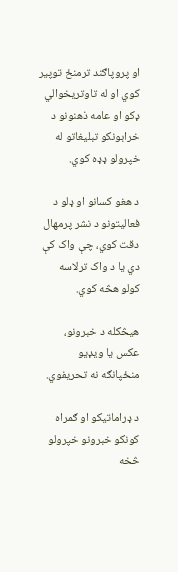او پروپاګند ترمنځ توپیر کوي او له تاوتریخوالي ډکو او عامه ذهنونو د خرابونکو تبلیغاتو له خپرولو ډډه کوي.

د هغو کسانو او ډلو د فعاليتونو د نشر پرمهال دقت کوي، چې واک کې دي یا د واک ترلاسه کولو هڅه کوي.

هیڅکله د خبرونو، عکس یا ویډیو منځپانګه نه تحریفوي.

د ډراماتيکو او ګمراه کونکو خبرونو خپرولو څخه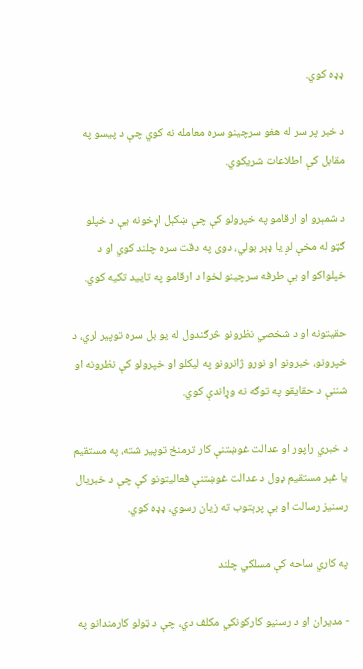ډډه کوي.

د خبر پر سر له هغو سرچينو سره معامله نه کوي چې د پيسو په مقابل کې اطلاعات شريکوي.

د شمېرو او ارقامو په خپرولو کې چې ښکېل اړخونه يې د خپلو ګټو له مخې لږ یا ډېر بولي، دوی په دقت سره چلند کوي او د خپلواکو او بې طرفه سرچینو لخوا د ارقامو په تایید تکیه کوي.

حقيتونه او د شخصي نظرونو څرګندول له يو بل سره توپير لري، د خپرونو، خبرونو او نورو ژانرونو په ليکلو او خپرولو کې نظرونه او شننې د حقايقو په توګه نه وړاندې کوي.

د خبري راپور او عدالت غوښتنې کار ترمنځ توپير شته، په مستقيم يا غېر مستقيم ډول د عدالت غوښتنې فعاليتونو کې چې د خبريال رسنيز رسالت او بې پرېتوب ته زيان رسوي، ډډه کوي.

په کاري ساحه کې مسلکي چلند

- مدیران او د رسنیو کارکونکي مکلف دي، چې د ټولو کارمندانو په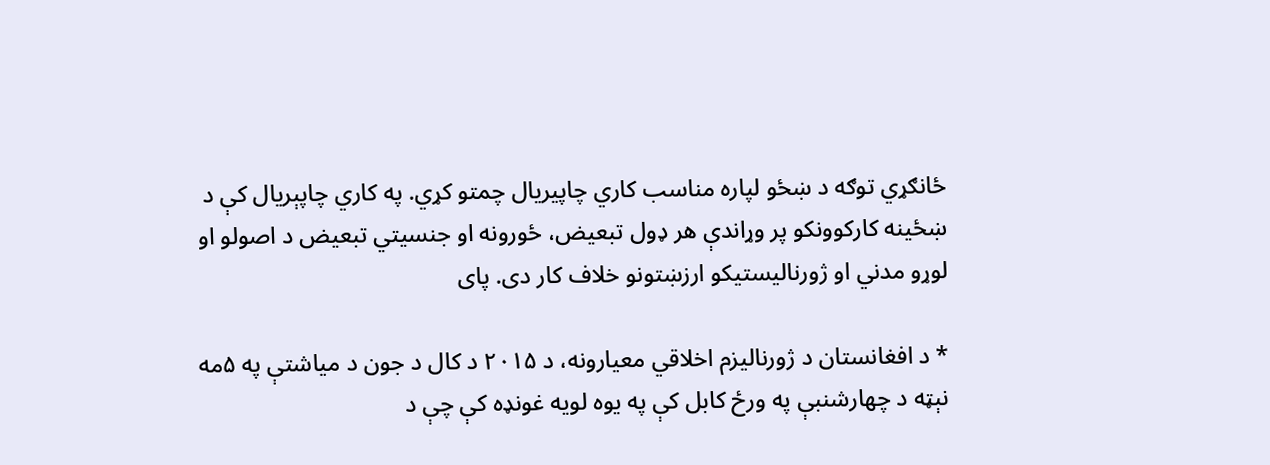ځانګړي توګه د ښځو لپاره مناسب کاري چاپیریال چمتو کړي. په کاري چاپېریال کې د ښځینه کارکوونکو پر وړاندې هر ډول تبعیض، ځورونه او جنسیتي تبعیض د اصولو او لوړو مدني او ژورنالیستیکو ارزښتونو خلاف کار دی. پای

* د افغانستان د ژورنالیزم اخلاقي معیارونه، د ۲۰۱۵ د کال د جون د مياشتې په ۵مه نېټه د چهارشنبې په ورځ کابل کې په یوه لویه غونډه کې چې د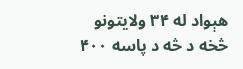هېواد له ۳۴ ولایتونو څخه د څه د پاسه ۴۰۰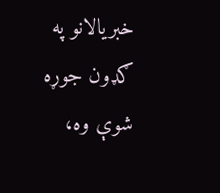خبریالانو په ګډون جوړه شوې وه،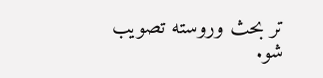تر بحث وروسته تصویب شو.